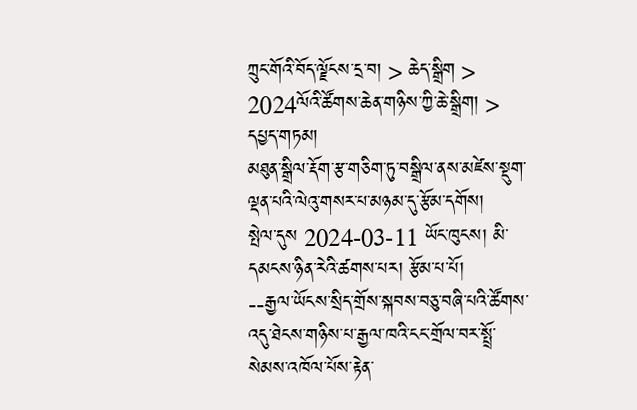ཀྲུང་གོའི་བོད་ལྗོངས་དྲ་བ། > ཆེད་སྒྲིག > 2024ལོའི་ཚོགས་ཆེན་གཉིས་ཀྱི་ཆེ་སྒྲིག། > དཔྱད་གཏམ།
མཐུན་སྒྲིལ་རྡོག་རྩ་གཅིག་ཏུ་བསྒྲིལ་ནས་མཛེས་སྡུག་ལྡན་པའི་ལེའུ་གསར་པ་མཉམ་དུ་རྩོམ་དགོས།
སྤེལ་དུས 2024-03-11 ཡོང་ཁུངས། མི་དམངས་ཉིན་རེའི་ཚགས་པར། རྩོམ་པ་པོ།
--རྒྱལ་ཡོངས་སྲིད་གྲོས་སྐབས་བཅུ་བཞི་པའི་ཚོགས་འདུ་ཐེངས་གཉིས་པ་རྒྱལ་ཁའི་ངང་གྲོལ་བར་སྤྲོ་སེམས་འཁོལ་པོས་རྟེན་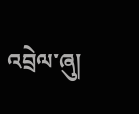འབྲེལ་ཞུ།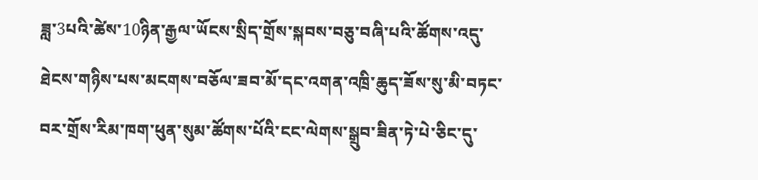ཟླ་3པའི་ཚེས་10ཉིན་རྒྱལ་ཡོངས་སྲིད་གྲོས་སྐབས་བཅུ་བཞི་པའི་ཚོགས་འདུ་ཐེངས་གཉིས་པས་མངགས་བཅོལ་ཟབ་མོ་དང་འགན་འཁྲི་ཆུད་ཟོས་སུ་མི་བཏང་བར་གྲོས་རིམ་ཁག་ཕུན་སུམ་ཚོགས་པོའི་ངང་ལེགས་སྒྲུབ་ཟིན་ཏེ་པེ་ཅིང་དུ་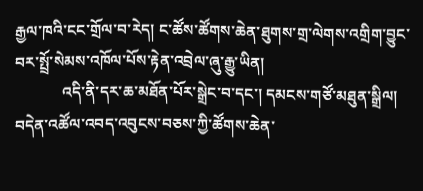རྒྱལ་ཁའི་ངང་གྲོལ་བ་རེད། ང་ཚོས་ཚོགས་ཆེན་ཐུགས་གྲ་ལེགས་འགྲིག་བྱུང་བར་སྤྲོ་སེམས་འཁོལ་པོས་རྟེན་འབྲེལ་ཞུ་རྒྱུ་ཡིན།
            འདི་ནི་དར་ཆ་མཐོན་པོར་སྒྲེང་བ་དང་། དམངས་གཙོ་མཐུན་སྒྲིལ། བདེན་འཚོལ་འབད་འབུངས་བཅས་ཀྱི་ཚོགས་ཆེན་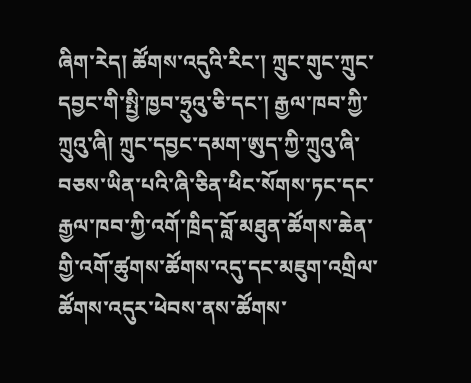ཞིག་རེད། ཚོགས་འདུའི་རིང་། ཀྲུང་གུང་ཀྲུང་དབྱང་གི་སྤྱི་ཁྱབ་ཧྲུའུ་ཅི་དང་། རྒྱལ་ཁབ་ཀྱི་ཀྲུའུ་ཞི། ཀྲུང་དབྱང་དམག་ཨུད་ཀྱི་ཀྲུའུ་ཞི་བཅས་ཡིན་པའི་ཞི་ཅིན་ཕིང་སོགས་ཏང་དང་རྒྱལ་ཁབ་ཀྱི་འགོ་ཁྲིད་བློ་མཐུན་ཚོགས་ཆེན་གྱི་འགོ་ཚུགས་ཚོགས་འདུ་དང་མཇུག་འགྲིལ་ཚོགས་འདུར་ཕེབས་ནས་ཚོགས་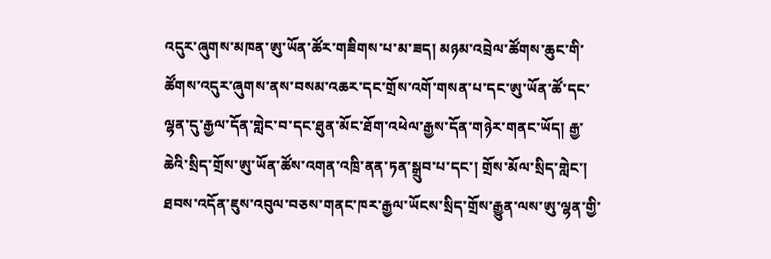འདུར་ཞུགས་མཁན་ཨུ་ཡོན་ཚོར་གཟིགས་པ་མ་ཟད། མཉམ་འབྲེལ་ཚོགས་ཆུང་གི་ཚོགས་འདུར་ཞུགས་ནས་བསམ་འཆར་དང་གྲོས་འགོ་གསན་པ་དང་ཨུ་ཡོན་ཚོ་དང་ལྷན་དུ་རྒྱལ་དོན་གླེང་བ་དང་ཐུན་མོང་ཐོག་འཕེལ་རྒྱས་དོན་གཉེར་གནང་ཡོད། རྒྱ་ཆེའི་སྲིད་གྲོས་ཨུ་ཡོན་ཚོས་འགན་འཁྲི་ནན་ཏན་སྒྲུབ་པ་དང་། གྲོས་མོལ་སྲིད་གླེང་། ཐབས་འདོན་ཇུས་འབུལ་བཅས་གནང་ཁར་རྒྱལ་ཡོངས་སྲིད་གྲོས་རྒྱུན་ལས་ཨུ་ལྷན་གྱི་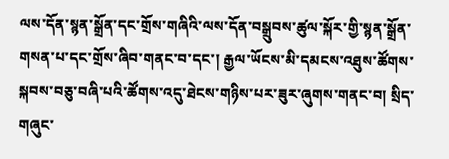ལས་དོན་སྙན་སྒྲོན་དང་གྲོས་གཞིའི་ལས་དོན་བསྒྲུབས་ཚུལ་སྐོར་གྱི་སྙན་སྒྲོན་གསན་པ་དང་གྲོས་ཞིབ་གནང་བ་དང་། རྒྱལ་ཡོངས་མི་དམངས་འཐུས་ཚོགས་སྐབས་བཅུ་བཞི་པའི་ཚོགས་འདུ་ཐེངས་གཉིས་པར་ཟུར་ཞུགས་གནང་བ། སྲིད་གཞུང་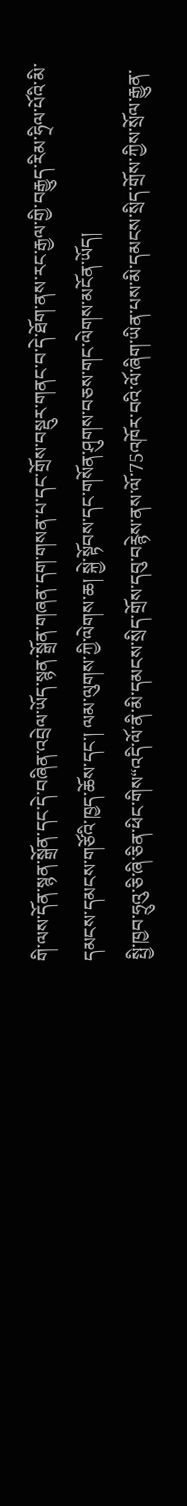གི་ལས་དོན་སྙན་སྒྲོན་དང་དེ་བཞིན་འབྲེལ་ཡོད་སྙན་སྒྲོན་གཞན་དག་གསན་པ་དང་གྲོས་བསྡུར་གནང་བ་དེ་ཐོག་ནས་རང་རྒྱལ་གྱི་བརྒྱུད་རིམ་ཧྲིལ་པོའི་མི་དམངས་དམངས་གཙོའི་ཁྱད་ཆོས་དང་། ལམ་ལུགས་ཀྱི་ལེགས་ཆ། སྐྱེ་སྟོབས་དང་གསོན་ཤུགས་བཅས་གང་ལེགས་མངོན་ཡོད།
སྤྱི་ཁྱབ་ཧྲུའུ་ཅི་ཞི་ཅིན་ཕིང་གིས“འདི་ལོ་ནི་མི་དམངས་སྲིད་གྲོས་དབུ་བརྙེས་ནས་ལོ་75འཁོར་བའི་ལོ་ཞིག་ཡིན་པས་མི་དམངས་སྲིད་གྲོས་ཀྱིས་སྲོལ་རྒྱུན་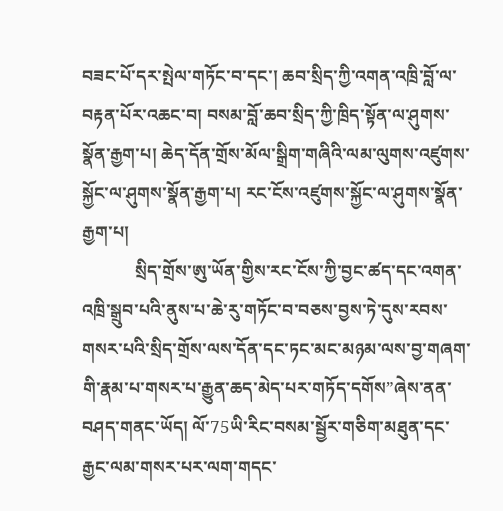བཟང་པོ་དར་སྤེལ་གཏོང་བ་དང་། ཆབ་སྲིད་ཀྱི་འགན་འཁྲི་བློ་ལ་བརྟན་པོར་འཆང་བ། བསམ་བློ་ཆབ་སྲིད་ཀྱི་ཁྲིད་སྟོན་ལ་ཤུགས་སྣོན་རྒྱག་པ། ཆེད་དོན་གྲོས་མོལ་སྒྲིག་གཞིའི་ལམ་ལུགས་འཛུགས་སྐྱོང་ལ་ཤུགས་སྣོན་རྒྱག་པ། རང་ངོས་འཛུགས་སྐྱོང་ལ་ཤུགས་སྣོན་རྒྱག་པ།
            སྲིད་གྲོས་ཨུ་ཡོན་གྱིས་རང་ངོས་ཀྱི་བྱང་ཚད་དང་འགན་འཁྲི་སྒྲུབ་པའི་ནུས་པ་ཆེ་རུ་གཏོང་བ་བཅས་བྱས་ཏེ་དུས་རབས་གསར་པའི་སྲིད་གྲོས་ལས་དོན་དང་ཏང་མང་མཉམ་ལས་བྱ་གཞག་གི་རྣམ་པ་གསར་པ་རྒྱུན་ཆད་མེད་པར་གཏོད་དགོས”ཞེས་ནན་བཤད་གནང་ཡོད། ལོ་75ཡི་རིང་བསམ་སྦྱོར་གཅིག་མཐུན་དང་རྒྱང་ལམ་གསར་པར་ལག་གདང་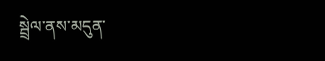སྦྲེལ་ནས་མདུན་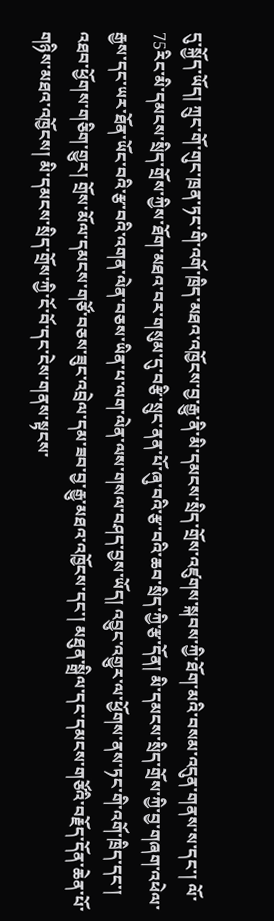དུ་སྐྱོད་ཡོད། ཀྲུང་གོ་གུང་ཁྲན་ཏང་གི་འགོ་ཁྲིད་མཐའ་འཁྱོངས་བྱ་རྒྱུ་ནི་མི་དམངས་སྲིད་གྲོས་འཛུགས་སྐབས་ཀྱི་ཐོག་མའི་བསམ་འདུན་གནས་ས་དང་། ལོ་75རིང་མི་དམངས་སྲིད་གྲོས་ཀྱིས་ཐོག་མཐའ་བར་གསུམ་དུ་བརྩི་སྲུང་ནན་པོ་ཞུ་བའི་རྩ་བའི་ཆབ་སྲིད་ཀྱི་རྩ་དོན། མི་དམངས་སྲིད་གྲོས་ཀྱི་བྱ་གཞག་འཕེལ་རྒྱས་དང་ཡར་ཐོན་ཡོང་བའི་རྩ་བའི་འགན་ལེན་བཅས་ཡིན་པ་ལག་ལེན་ལས་གསལ་བཤད་བྱས་ཡོད། འབྱུང་འགྱུར་ལ་ཕྱོགས་ནས་ཏང་གི་འགོ་ཁྲིད་དང་། འཐབ་ཕྱོགས་གཅིག་གྱུར། གྲོས་མོལ་དམངས་གཙོ་བཅས་ཟུང་འབྲེལ་དམ་ཟབ་བྱ་རྒྱུ་མཐའ་འཁྱོངས་དང་། མཐུན་སྒྲིལ་དང་དམངས་གཙོའི་བརྗོད་དོན་ཆེན་པོ་གཉིས་མཐའ་འཁྱོངས། མི་དམངས་སྲིད་གྲོས་ཀྱི་ངོ་བོ་དང་ངེས་གནས་སྟངས་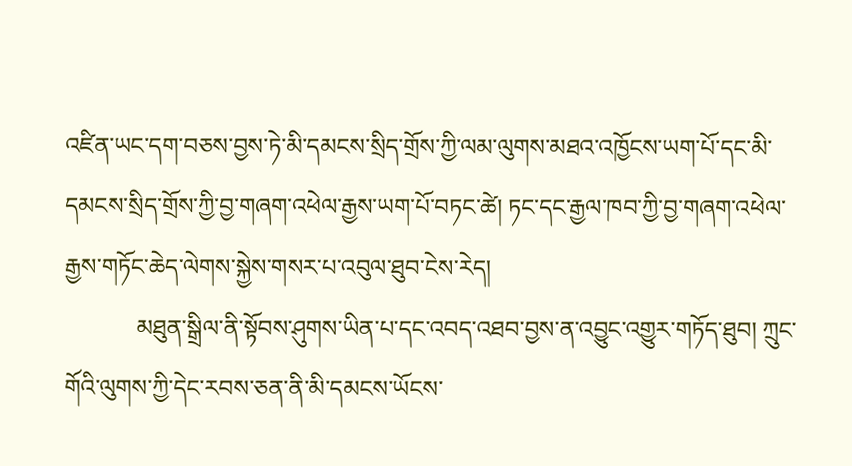འཛིན་ཡང་དག་བཅས་བྱས་ཏེ་མི་དམངས་སྲིད་གྲོས་ཀྱི་ལམ་ལུགས་མཐའ་འཁྱོངས་ཡག་པོ་དང་མི་དམངས་སྲིད་གྲོས་ཀྱི་བྱ་གཞག་འཕེལ་རྒྱས་ཡག་པོ་བཏང་ཚེ། ཏང་དང་རྒྱལ་ཁབ་ཀྱི་བྱ་གཞག་འཕེལ་རྒྱས་གཏོང་ཆེད་ལེགས་སྐྱེས་གསར་པ་འབུལ་ཐུབ་ངེས་རེད།
            མཐུན་སྒྲིལ་ནི་སྟོབས་ཤུགས་ཡིན་པ་དང་འབད་འཐབ་བྱས་ན་འབྱུང་འགྱུར་གཏོད་ཐུབ། ཀྲུང་གོའི་ལུགས་ཀྱི་དེང་རབས་ཅན་ནི་མི་དམངས་ཡོངས་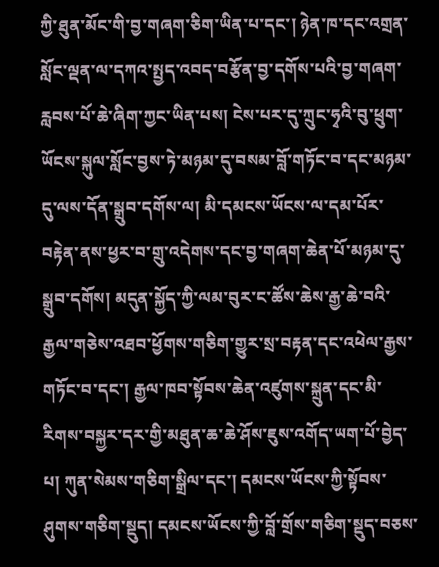ཀྱི་ཐུན་མོང་གི་བྱ་གཞག་ཅིག་ཡིན་པ་དང་། ཉེན་ཁ་དང་འགྲན་སློང་ལྡན་ལ་དཀའ་སྤྱད་འབད་བརྩོན་བྱ་དགོས་པའི་བྱ་གཞག་རླབས་པོ་ཆེ་ཞིག་ཀྱང་ཡིན་པས། ངེས་པར་དུ་ཀྲུང་ཧྭའི་བུ་ཕྲུག་ཡོངས་སྐུལ་སློང་བྱས་ཏེ་མཉམ་དུ་བསམ་བློ་གཏོང་བ་དང་མཉམ་དུ་ལས་དོན་སྒྲུབ་དགོས་ལ། མི་དམངས་ཡོངས་ལ་དམ་པོར་བརྟེན་ནས་ཕྱར་བ་གྲུ་འདེགས་དང་བྱ་གཞག་ཆེན་པོ་མཉམ་དུ་སྒྲུབ་དགོས། མདུན་སྐྱོད་ཀྱི་ལམ་བུར་ང་ཚོས་ཆེས་རྒྱ་ཆེ་བའི་རྒྱལ་གཅེས་འཐབ་ཕྱོགས་གཅིག་གྱུར་སྲ་བརྟན་དང་འཕེལ་རྒྱས་གཏོང་བ་དང་། རྒྱལ་ཁབ་སྟོབས་ཆེན་འཛུགས་སྐྲུན་དང་མི་རིགས་བསྐྱར་དར་གྱི་མཐུན་ཆ་ཆེ་ཤོས་ཇུས་འགོད་ཡག་པོ་བྱེད་པ། ཀུན་སེམས་གཅིག་སྒྲིལ་དང་། དམངས་ཡོངས་ཀྱི་སྟོབས་ཤུགས་གཅིག་སྡུད། དམངས་ཡོངས་ཀྱི་བློ་གྲོས་གཅིག་སྡུད་བཅས་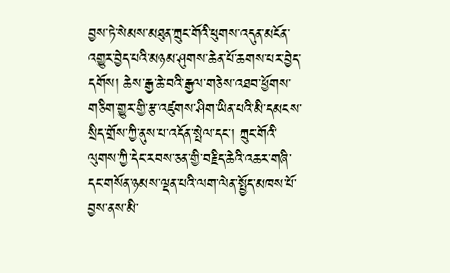བྱས་ཏེ་སེམས་མཐུན་ཀྲུང་གོའི་ཕུགས་འདུན་མངོན་འགྱུར་བྱེད་པའི་མཉམ་ཤུགས་ཆེན་པོ་ཆགས་པར་བྱེད་དགོས། ཆེས་རྒྱ་ཆེ་བའི་རྒྱལ་གཅེས་འཐབ་ཕྱོགས་གཅིག་གྱུར་གྱི་རྩ་འཛུགས་ཤིག་ཡིན་པའི་མི་དམངས་སྲིད་གྲོས་ཀྱི་ནུས་པ་འདོན་སྤེལ་དང་། ཀྲུང་གོའི་ལུགས་ཀྱི་དེང་རབས་ཅན་གྱི་བརྗིད་ཆེའི་འཆར་གཞི་དང་གསོན་ཉམས་ལྡན་པའི་ལག་ལེན་སྤྱོད་མཁས་པོ་བྱས་ནས་མི་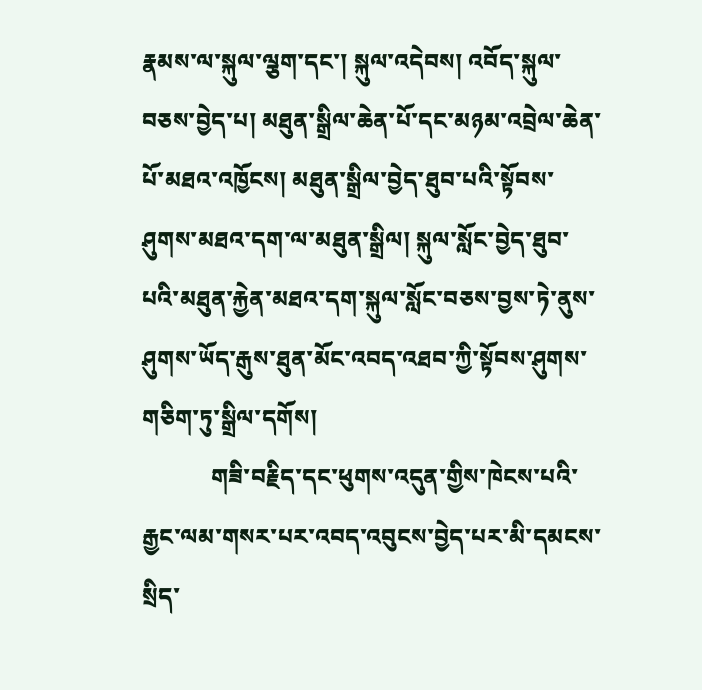རྣམས་ལ་སྐུལ་ལྕག་དང་། སྐུལ་འདེབས། འབོད་སྐུལ་བཅས་བྱེད་པ། མཐུན་སྒྲིལ་ཆེན་པོ་དང་མཉམ་འབྲེལ་ཆེན་པོ་མཐའ་འཁྱོངས། མཐུན་སྒྲིལ་བྱེད་ཐུབ་པའི་སྟོབས་ཤུགས་མཐའ་དག་ལ་མཐུན་སྒྲིལ། སྐུལ་སློང་བྱེད་ཐུབ་པའི་མཐུན་རྐྱེན་མཐའ་དག་སྐུལ་སློང་བཅས་བྱས་ཏེ་ནུས་ཤུགས་ཡོད་རྒུས་ཐུན་མོང་འབད་འཐབ་ཀྱི་སྟོབས་ཤུགས་གཅིག་ཏུ་སྒྲིལ་དགོས།
            གཟི་བརྗིད་དང་ཕུགས་འདུན་གྱིས་ཁེངས་པའི་རྒྱང་ལམ་གསར་པར་འབད་འབུངས་བྱེད་པར་མི་དམངས་སྲིད་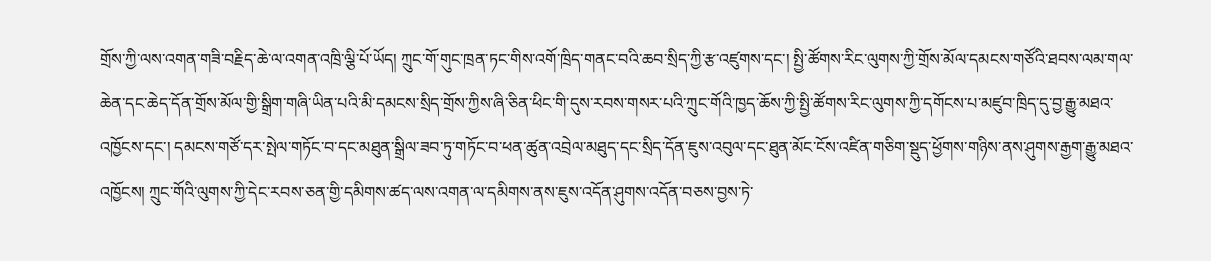གྲོས་ཀྱི་ལས་འགན་གཟི་བརྗིད་ཆེ་ལ་འགན་འཁྲི་ལྕི་པོ་ཡོད། ཀྲུང་གོ་གུང་ཁྲན་ཏང་གིས་འགོ་ཁྲིད་གནང་བའི་ཆབ་སྲིད་ཀྱི་རྩ་འཛུགས་དང་། སྤྱི་ཚོགས་རིང་ལུགས་ཀྱི་གྲོས་མོལ་དམངས་གཙོའི་ཐབས་ལམ་གལ་ཆེན་དང་ཆེད་དོན་གྲོས་མོལ་གྱི་སྒྲིག་གཞི་ཡིན་པའི་མི་དམངས་སྲིད་གྲོས་ཀྱིས་ཞི་ཅིན་ཕིང་གི་དུས་རབས་གསར་པའི་ཀྲུང་གོའི་ཁྱད་ཆོས་ཀྱི་སྤྱི་ཚོགས་རིང་ལུགས་ཀྱི་དགོངས་པ་མཛུབ་ཁྲིད་དུ་བྱ་རྒྱུ་མཐའ་འཁྱོངས་དང་། དམངས་གཙོ་དར་སྤེལ་གཏོང་བ་དང་མཐུན་སྒྲིལ་ཟབ་ཏུ་གཏོང་བ་ཕན་ཚུན་འབྲེལ་མཐུད་དང་སྲིད་དོན་ཇུས་འབུལ་དང་ཐུན་མོང་ངོས་འཛིན་གཅིག་སྡུད་ཕྱོགས་གཉིས་ནས་ཤུགས་རྒྱག་རྒྱུ་མཐའ་འཁྱོངས། ཀྲུང་གོའི་ལུགས་ཀྱི་དེང་རབས་ཅན་གྱི་དམིགས་ཚད་ལས་འགན་ལ་དམིགས་ནས་ཇུས་འདོན་ཤུགས་འདོན་བཅས་བྱས་ཏེ་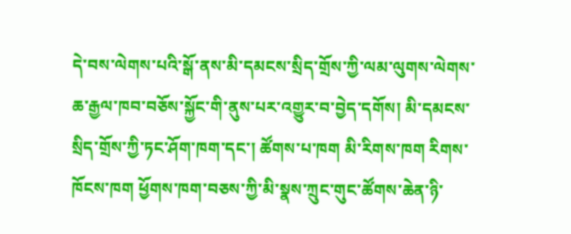དེ་བས་ལེགས་པའི་སྒོ་ནས་མི་དམངས་སྲིད་གྲོས་ཀྱི་ལམ་ལུགས་ལེགས་ཆ་རྒྱལ་ཁབ་བཅོས་སྐྱོང་གི་ནུས་པར་འགྱུར་བ་བྱེད་དགོས། མི་དམངས་སྲིད་གྲོས་ཀྱི་ཏང་ཤོག་ཁག་དང་། ཚོགས་པ་ཁག མི་རིགས་ཁག རིགས་ཁོངས་ཁག ཕྱོགས་ཁག་བཅས་ཀྱི་མི་སྣས་ཀྲུང་གུང་ཚོགས་ཆེན་ཉི་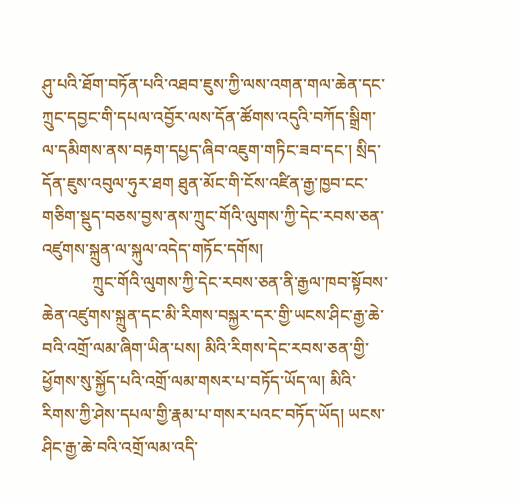ཤུ་པའི་ཐོག་བཏོན་པའི་འཐབ་ཇུས་ཀྱི་ལས་འགན་གལ་ཆེན་དང་ཀྲུང་དབྱང་གི་དཔལ་འབྱོར་ལས་དོན་ཚོགས་འདུའི་བཀོད་སྒྲིག་ལ་དམིགས་ནས་བརྟག་དཔྱད་ཞིབ་འཇུག་གཏིང་ཟབ་དང་། སྲིད་དོན་ཇུས་འབུལ་ཧུར་ཐག ཐུན་མོང་གི་ངོས་འཛིན་རྒྱ་ཁྱབ་ངང་གཅིག་སྡུད་བཅས་བྱས་ནས་ཀྲུང་གོའི་ལུགས་ཀྱི་དེང་རབས་ཅན་འཛུགས་སྐྲུན་ལ་སྐུལ་འདེད་གཏོང་དགོས།
            ཀྲུང་གོའི་ལུགས་ཀྱི་དེང་རབས་ཅན་ནི་རྒྱལ་ཁབ་སྟོབས་ཆེན་འཛུགས་སྐྲུན་དང་མི་རིགས་བསྐྱར་དར་གྱི་ཡངས་ཤིང་རྒྱ་ཆེ་བའི་འགྲོ་ལམ་ཞིག་ཡིན་པས། མིའི་རིགས་དེང་རབས་ཅན་གྱི་ཕྱོགས་སུ་སྐྱོད་པའི་འགྲོ་ལམ་གསར་པ་བཏོད་ཡོད་ལ། མིའི་རིགས་ཀྱི་ཤེས་དཔལ་གྱི་རྣམ་པ་གསར་པའང་བཏོད་ཡོད། ཡངས་ཤིང་རྒྱ་ཆེ་བའི་འགྲོ་ལམ་འདི་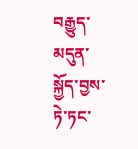བརྒྱུད་མདུན་སྐྱོད་བྱས་ཏེ་ཏང་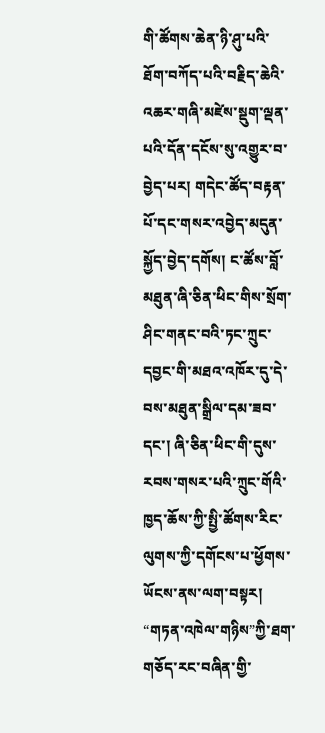གི་ཚོགས་ཆེན་ཉི་ཤུ་པའི་ཐོག་བཀོད་པའི་བརྗིད་ཆེའི་འཆར་གཞི་མཛེས་སྡུག་ལྡན་པའི་དོན་དངོས་སུ་འགྱུར་བ་བྱེད་པར། གདེང་ཚོད་བརྟན་པོ་དང་གསར་འབྱེད་མདུན་སྐྱོད་བྱེད་དགོས། ང་ཚོས་བློ་མཐུན་ཞི་ཅིན་ཕིང་གིས་སྲོག་ཤིང་གནང་བའི་ཏང་ཀྲུང་དབྱང་གི་མཐའ་འཁོར་དུ་དེ་བས་མཐུན་སྒྲིལ་དམ་ཟབ་དང་། ཞི་ཅིན་ཕིང་གི་དུས་རབས་གསར་པའི་ཀྲུང་གོའི་ཁྱད་ཆོས་ཀྱི་སྤྱི་ཚོགས་རིང་ལུགས་ཀྱི་དགོངས་པ་ཕྱོགས་ཡོངས་ནས་ལག་བསྟར། “གཏན་འཁེལ་གཉིས”ཀྱི་ཐག་གཅོད་རང་བཞིན་གྱི་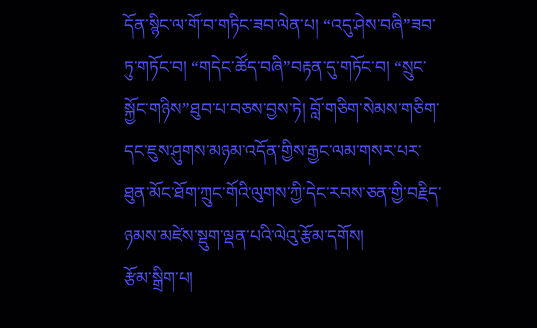དོན་སྙིང་ལ་གོ་བ་གཏིང་ཟབ་ལེན་པ། “འདུ་ཤེས་བཞི”ཟབ་ཏུ་གཏོང་བ། “གདེང་ཚོད་བཞི”བརྟན་དུ་གཏོང་བ། “སྲུང་སྐྱོང་གཉིས”ཐུབ་པ་བཅས་བྱས་ཏེ། བློ་གཅིག་སེམས་གཅིག་དང་ཇུས་ཤུགས་མཉམ་འདོན་གྱིས་རྒྱང་ལམ་གསར་པར་ཐུན་མོང་ཐོག་ཀྲུང་གོའི་ལུགས་ཀྱི་དེང་རབས་ཅན་གྱི་བརྗིད་ཉམས་མཛེས་སྡུག་ལྡན་པའི་ལེའུ་རྩོམ་དགོས།
རྩོམ་སྒྲིག་པ།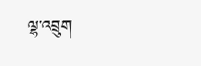ལྷ་འབྲུག